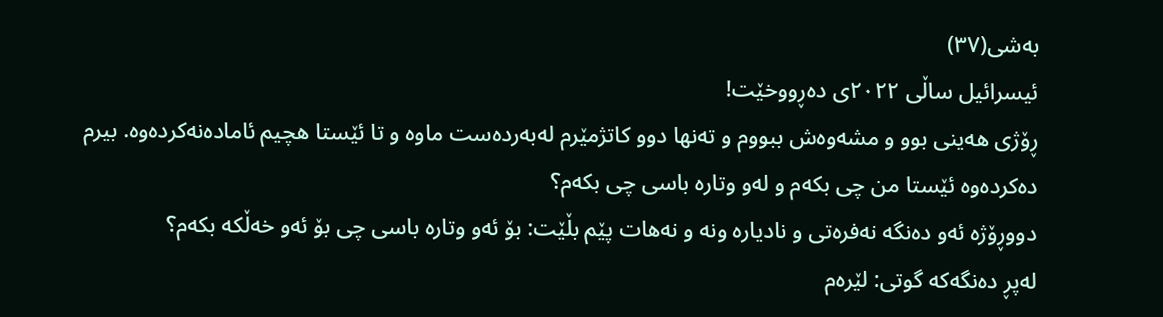بەشی(٣٧)
ئیسرائیل ساڵی ٢٠٢٢ی دەڕووخێت!
ڕۆژی هەینی بوو و مشەوەش ببووم و تەنها دوو کاتژمێرم لەبەردەست ماوە و تا ئێستا هچیم ئامادەنەکردەوە. بیرم دەکردەوە ئێستا من چی بکەم و لەو وتارە باسی چی بکەم؟
دووڕۆژە ئەو دەنگە نەفرەتی و نادیارە ونە و نەهات پێم بڵێت: بۆ ئەو وتارە باسی چی بۆ ئەو خەڵکە بکەم؟
لەپڕ دەنگەکە گوتی: لێرەم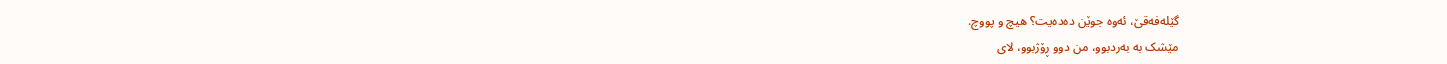گێلەفەقێ، ئەوە جوێن دەدەیت؟ هیچ و پووچ.
مێشک بە بەردبوو، من دوو ڕۆژبوو، لای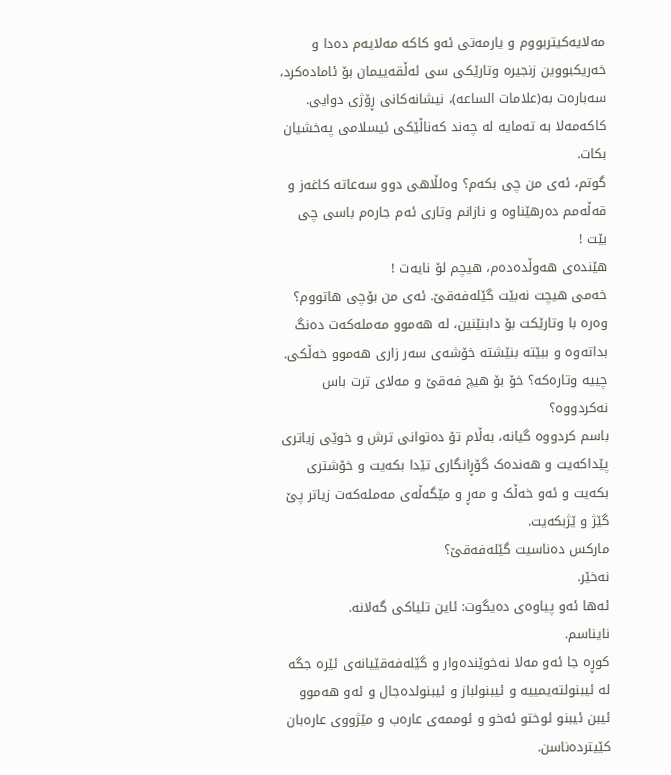مەلایەکیتربووم و یارمەتی ئەو کاکە مەلایەم دەدا و خەریکبووین زنجیرە وتارێکی سی ئەڵقەییمان بۆ ئامادەکرد، سەبارەت بە(علامات الساعە)، نیشانەکانی ڕۆژی دوایی. کاکەمەلا بە تەمایە لە چەند کەناڵێکی ئیسلامی پەخشیان بکات.
گوتم، ئەی من چی بکەم؟ وەلڵاهی دوو سەعاتە کاغەز و قەڵەمم دەرهێناوە و نازانم وتاری ئەم جارەم باسی چی بێت !
هێندەی هەوڵدەدەم، هیچم لۆ نایەت !
خەمی هیچت نەبێت گێلەفەقێ. ئەی من بۆچی هاتووم؟ وەرە با وتارێکت بۆ دابنێنین، لە هەموو مەملەکەت دەنگ بداتەوە و ببێتە بنێشتە خۆشەی سەر زاری هەموو خەڵکی.
چییە وتارەکە؟ خۆ بۆ هیچ فەقێ و مەلای ترت باس نەکردووە؟
باسم کردووە گیانە، بەڵام تۆ دەتوانی ترش و خوێی زیاتری پێداکەیت و هەندەک گۆڕانگاری تێدا بکەیت و خۆشتری بکەیت و ئەو خەڵک و مەڕ و مێگەڵەی مەملەکەت زیاتر پێ گێژ و ێژبکەیت.
مارکس دەناسیت گێلەفەقێ؟
نەخێر.
ئەها ئەو پیاوەی دەیگوت: ئاین تلیاکی گەلانە.
نایناسم.
کوڕە جا ئەو مەلا نەخوێندەوار و گێلەفەقێیانەی ئێرە جگە لە ئیبنولتەیمییە و ئیبنولباز و ئیبنولدەجال و ئەو هەموو ئیبن ئیبنو ئوختو ئەخو و ئوممەی عارەب و مێژووی عارەبان کێیتردەناسن.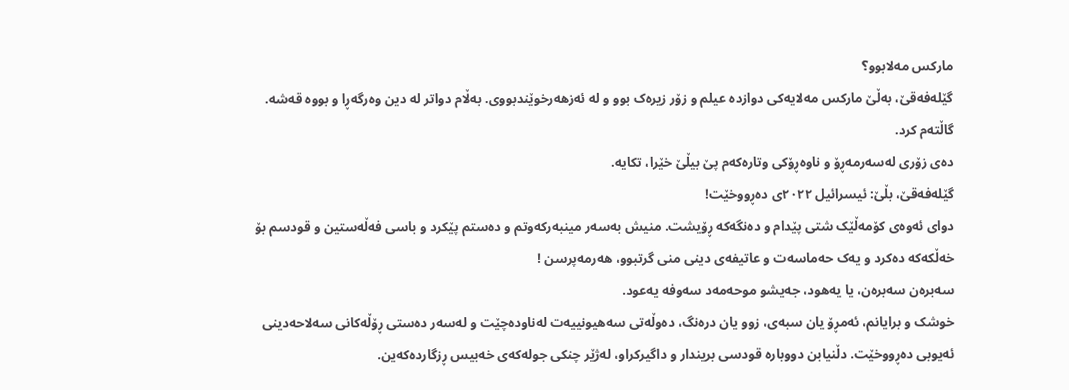مارکس مەلابوو؟
گێلەفەقێ، بەڵێ مارکس مەلایەکی دوازدە عیلم و زۆر زیرەک بوو و لە ئەزهەرخوێندبووی. بەڵام دواتر لە دین وەرگەڕا و بووە قەشه.
گاڵتەم کرد.
دەی زۆری لەسەرمەڕۆ و ناوەڕۆکی وتارەکەم پێ بیڵێ خێرا، تکایە.
گێلەفەقێ، بڵێ: ئیسرائیل ٢٠٢٢ی دەڕووخێت!
دوای ئەوەی کۆمەڵێک شتی پێدام و دەنگەکە ڕۆیشت. منیش بەسەر مینبەرکەوتم و دەستم پێکرد و باسی فەڵەستین و قودسم بۆ خەڵکەکە دەکرد و یەک حەماسەت و عاتیفەی دینی منی گرتبوو، هەرمەپرسن !
سەبرەن سەبرەن، یا یەهود، جەیشو موحەمەد سەوفە یەعود.
خوشک و برایانم، ئەمڕۆ یان سبەی، زوو یان درەنگ، دەوڵەتی سەهیونییەت لەناودەچێت و لەسەر دەستی ڕۆڵەکانی سەلاحەدینی ئەیوبی دەڕووخێت. دڵنیابن دووبارە قودسی بریندار و داگیرکراو، لەژێر چنکی جولەکەی خەبیس ڕزگاردەکەین.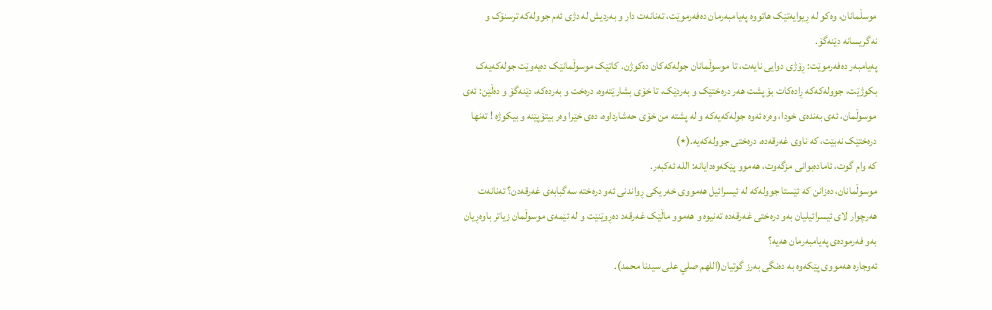موسڵمانان، وەکو لە ڕیوایەتێک هاتووە پەیامبەرمان دەفەرموێت، تەنانەت دار و بەردیش لە دژی ئەم جوولەکە ترسنۆک و نەگریسانە دێنەگۆ.
پەیامبەر دەفەرموێت: ڕۆژی دوایی نایەت، تا موسوڵمانان جولەکەکان دەکوژن. کاتێک موسوڵمانێک دەیەوێت جولەکەیەک بکوژێت، جوولەکەکە ڕادەکات بۆ پشت هەر درەختێک و بەردێک، تا خۆی بشارێتەوە، درەخت و بەردەکە، دێنەگۆ و دەڵێن: ئەی موسوڵمان، ئەی بەندەی خودا، وەرە ئەوە جولەکەیەکە و لە پشتە من خۆی حەشارداوە، دەی خێرا وەر بیتۆپێنە و بیکوژە ! تەنها درەختێک نەبێت، کە ناوی غەرقەدە، درەختی جوولەکەیە.(٭)
کە وام گوت، ئامادەبوانی مزگەوت، هەموو پێکەوەدایانە: اللە ئەکبەر.
موسوڵمانان، دەزانن کە ئێستا جوولەکە لە ئیسرائیل هەمووی خەریکی ڕواندنی ئەو درەختە سەگبابەی غەرقەدن؟ تەنانەت هەرچوار لای ئیسرائیلیان بەو درەختی غەرقەدە تەنیوە و هەموو ماڵێک غەرقەد دەڕوێنێت و لە ئێمەی موسوڵمان زیاتر باوەڕیان بەو فەرمودەی پەیامبەرمان هەیه؟
ئەوجارە هەمووی پێکەوە بە دەنگی بەرز گوتیان(اللهم صلي علی سیدنا محمد).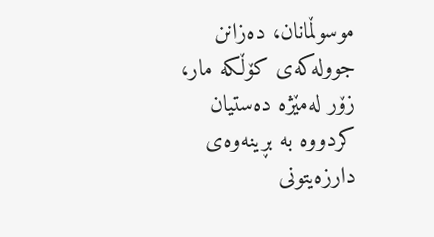موسوڵمانان، دەزانن جوولەکەی کۆڵکە مار، زۆر لەمێژە دەستیان کردووە بە بڕینەوەی دارزەیتونی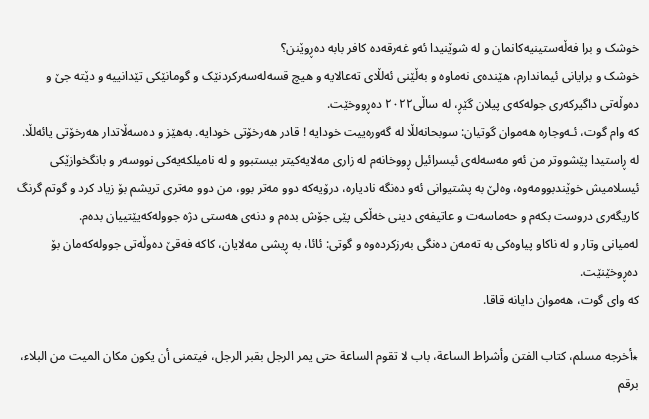خوشک و برا فەڵەستینیەکانمان و لە شوێنیدا ئەو غەرقەدە کافر بابە دەڕوێنن؟
خوشک و برایانی ئیماندارم، هێندەی نەماوە و بەڵێنی ئەلڵای تەعالایە و هیچ قسەلەسەرکردنێک و گومانێکی تێدانییە و دێتە جێ و دەوڵەتی داگیرکەری جولەکەی پیلان گێڕ، لە ساڵی٢٠٢٢ دەڕووخێت.
کە وام گوت، ئـەوجارە هەموان گوتیان: سوبحانەلڵا لە گەورەییت خودایە ! قادر هەرخۆتی خودایه. بەهێز و دەسەڵاتدار هەرخۆتی یائەلڵا.
له ڕاستیدا پێشووتر من ئەو مەسەلەی ئیسرائیل ڕووخانەم لە زاری مەلایەکیتر بیستبوو و لە نامیلکەیەکی نووسەر و بانگخوازێکی ئیسلامیش خوێندبوومەوە، وەلێ بە پشتیوانی ئەو دەنگە نادیارە، درۆیەکە دوو مەتر بوو، من دوو مەتری تریشم بۆ زیاد کرد و گوتم گرنگ کاریگەری دروست بکەم و حەماسەت و عاتیفەی دینی خەڵکی پێی جۆش بدەم و دنەی هەستی دژە جوولەکەیێتییان بدەم.
لەمیانی وتار و لە ناکاو پیاوەکی بە تەمەن دەنگی بەرزکردەوە و گوتی: ئائا، بە ڕیشی مەلایان، کاکە فەقێ دەوڵەتی جوولەکەمان بۆ دەڕوخێنێت.
کە وای گوت، هەموان دایانە قاقا.

٭أخرجه مسلم، كتاب الفتن وأشراط الساعة، باب لا تقوم الساعة حتى يمر الرجل بقبر الرجل، فيتمنى أن يكون مكان الميت من البلاء، برقم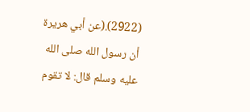(2922).(عن أبي هريرة أن رسول الله صلى الله عليه وسلم قال: لا تقوم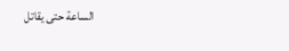الساعة حتى يقاتل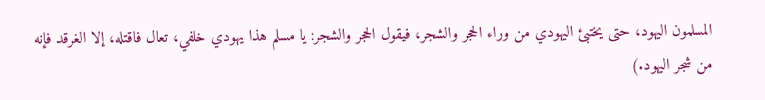المسلمون اليهود، حتى يختبئ اليهودي من وراء الحجر والشجر، فيقول الحجر والشجر: يا مسلم هذا يهودي خلفي، تعال فاقتله، إلا الغرقد فإنه من شجر اليهود.)